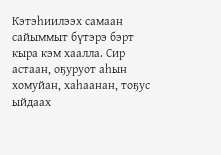Кэтэһиилээх самаан сайыммыт бүтэрэ бэрт кыра кэм хаалла. Сир астаан, оҕуруот аһын хомуйан, хаһаанан, тоҕус ыйдаах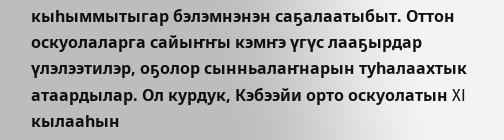кыһыммытыгар бэлэмнэнэн саҕалаатыбыт. Оттон оскуолаларга сайыҥҥы кэмҥэ үгүс лааҕырдар үлэлээтилэр, оҕолор сынньалаҥнарын туһалаахтык атаардылар. Ол курдук, Кэбээйи орто оскуолатын XI кылааһын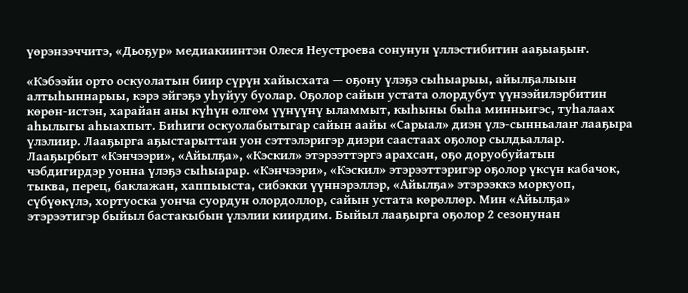үөрэнээччитэ, «Дьоҕур» медиакиинтэн Олеся Неустроева сонунун үллэстибитин ааҕыаҕыҥ.

«Кэбээйи орто оскуолатын биир сүрүн хайысхата — оҕону үлэҕэ сыһыарыы, айылҕалыын алтыһыннарыы, кэрэ эйгэҕэ уһуйуу буолар. Оҕолор сайын устата олордубут үүнээйилэрбитин көрөн-истэн, харайан аны күһүн өлгөм үүнүүнү ыламмыт, кыһыны быһа минньигэс, туһалаах аһылыгы аһыахпыт. Биһиги оскуолабытыгар сайын аайы «Сарыал» диэн үлэ-сынньалаҥ лааҕыра үлэлиир. Лааҕырга аҕыстарыттан уон сэттэлэригэр диэри саастаах оҕолор сылдьаллар. Лааҕырбыт «Кэнчээри», «Айылҕа», «Кэскил» этэрээттэргэ арахсан, оҕо доруобуйатын чэбдигирдэр уонна үлэҕэ сыһыарар. «Кэнчээри», «Кэскил» этэрээттэригэр оҕолор үксүн кабачок, тыква, перец, баклажан, хаппыыста, сибэкки үүннэрэллэр, «Айылҕа» этэрээккэ моркуоп, сүбүөкүлэ, хортуоска уонча суордун олордоллор, сайын устата көрөллөр. Мин «Айылҕа» этэрээтигэр быйыл бастакыбын үлэлии киирдим. Быйыл лааҕырга оҕолор 2 сезонунан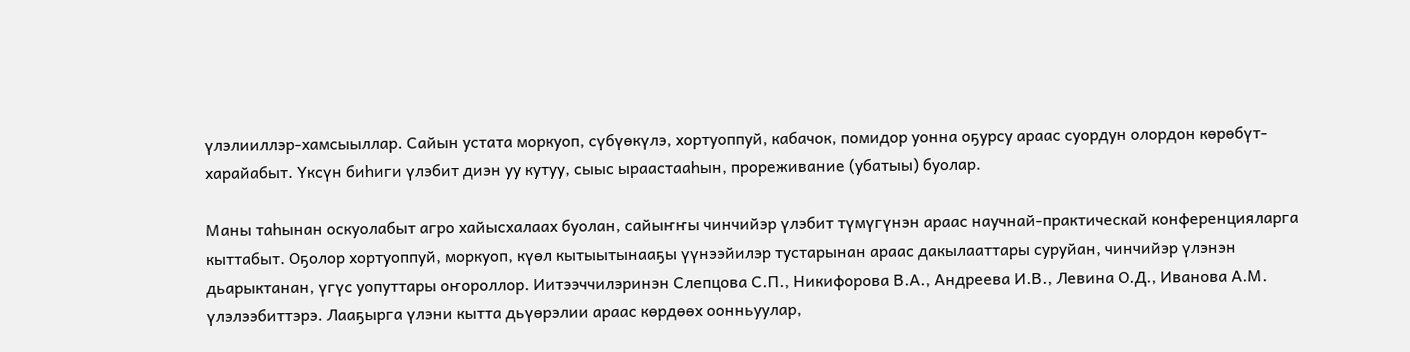үлэлииллэр-хамсыыллар. Сайын устата моркуоп, сүбүөкүлэ, хортуоппуй, кабачок, помидор уонна оҕурсу араас суордун олордон көрөбүт-харайабыт. Үксүн биһиги үлэбит диэн уу кутуу, сыыс ыраастааһын, прореживание (убатыы) буолар.

Маны таһынан оскуолабыт агро хайысхалаах буолан, сайыҥҥы чинчийэр үлэбит түмүгүнэн араас научнай-практическай конференцияларга кыттабыт. Оҕолор хортуоппуй, моркуоп, күөл кытыытынааҕы үүнээйилэр тустарынан араас дакылааттары суруйан, чинчийэр үлэнэн дьарыктанан, үгүс уопуттары оҥороллор. Иитээччилэринэн Слепцова С.П., Никифорова В.А., Андреева И.В., Левина О.Д., Иванова А.М. үлэлээбиттэрэ. Лааҕырга үлэни кытта дьүөрэлии араас көрдөөх оонньуулар,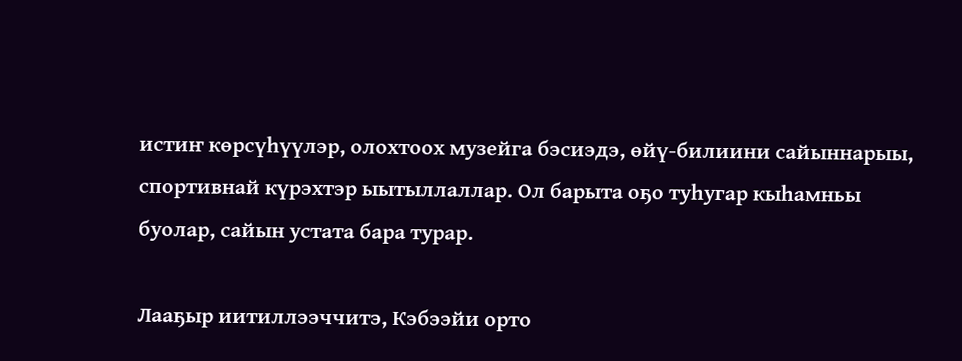истиҥ көрсүһүүлэр, олохтоох музейга бэсиэдэ, өйү-билиини сайыннарыы, спортивнай күрэхтэр ыытыллаллар. Ол барыта оҕо туһугар кыһамньы буолар, сайын устата бара турар.

Лааҕыр иитиллээччитэ, Кэбээйи орто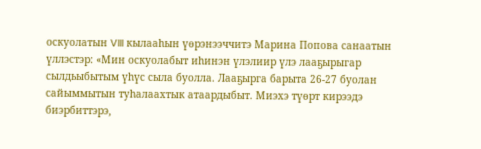оскуолатын VIII кылааһын үөрэнээччитэ Марина Попова санаатын үллэстэр: «Мин оскуолабыт иһинэн үлэлиир үлэ лааҕырыгар сылдьыбытым үһүс сыла буолла. Лааҕырга барыта 26-27 буолан сайыммытын туһалаахтык атаардыбыт. Миэхэ түөрт кирээдэ биэрбиттэрэ,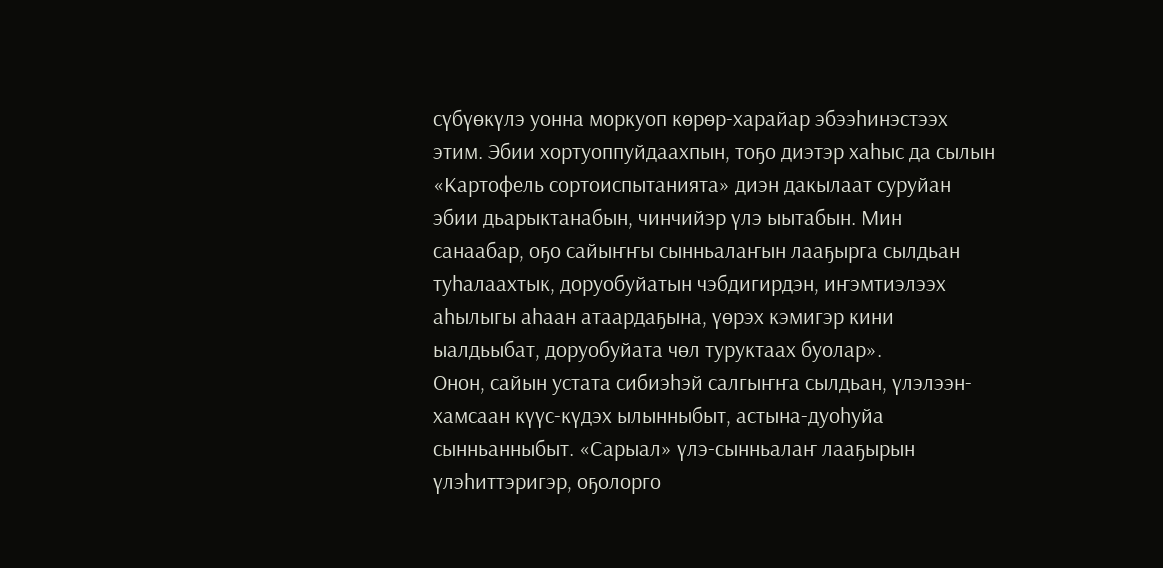сүбүөкүлэ уонна моркуоп көрөр-харайар эбээһинэстээх этим. Эбии хортуоппуйдаахпын, тоҕо диэтэр хаһыс да сылын «Картофель сортоиспытанията» диэн дакылаат суруйан эбии дьарыктанабын, чинчийэр үлэ ыытабын. Мин санаабар, оҕо сайыҥҥы сынньалаҥын лааҕырга сылдьан туһалаахтык, доруобуйатын чэбдигирдэн, иҥэмтиэлээх аһылыгы аһаан атаардаҕына, үөрэх кэмигэр кини ыалдьыбат, доруобуйата чөл туруктаах буолар».
Онон, сайын устата сибиэһэй салгыҥҥа сылдьан, үлэлээн-хамсаан күүс-күдэх ылынныбыт, астына-дуоһуйа сынньанныбыт. «Сарыал» үлэ-сынньалаҥ лааҕырын үлэһиттэригэр, оҕолорго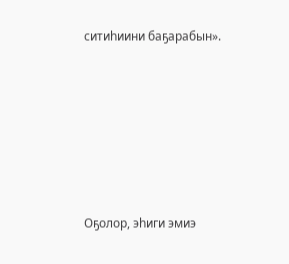ситиһиини баҕарабын».






Оҕолор, эһиги эмиэ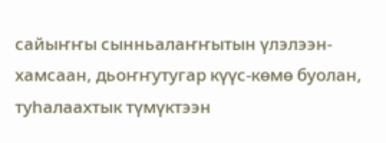сайыҥҥы сынньалаҥҥытын үлэлээн-хамсаан, дьоҥҥутугар күүс-көмө буолан, туһалаахтык түмүктээн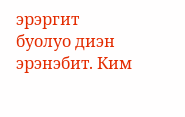эрэргит буолуо диэн эрэнэбит. Ким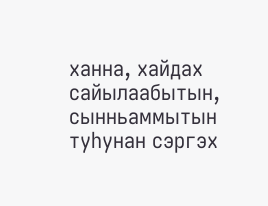ханна, хайдах сайылаабытын, сынньаммытын туһунан сэргэх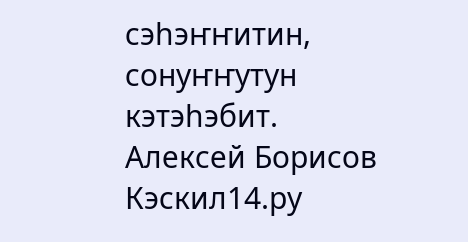сэһэҥҥитин, сонуҥҥутун кэтэһэбит.
Алексей Борисов
Кэскил14.ру